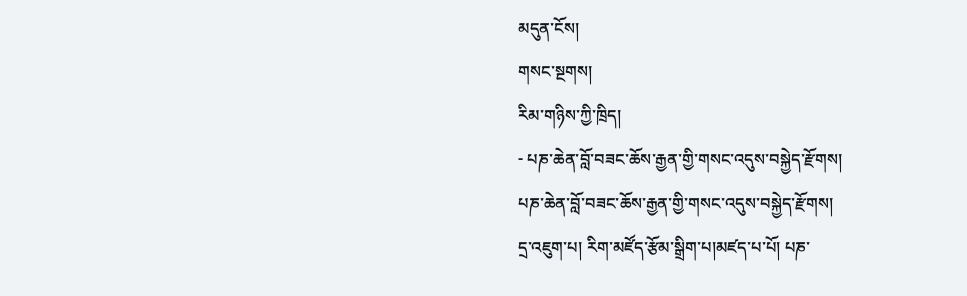མདུན་ངོས།
གསང་སྔགས།
རིམ་གཉིས་ཀྱི་ཁྲིད།
- པཎ་ཆེན་བློ་བཟང་ཆོས་རྒྱན་གྱི་གསང་འདུས་བསྐྱེད་རྫོགས།
པཎ་ཆེན་བློ་བཟང་ཆོས་རྒྱན་གྱི་གསང་འདུས་བསྐྱེད་རྫོགས།
དྲ་འཇུག་པ། རིག་མཛོད་རྩོམ་སྒྲིག་པ།མཛད་པ་པོ། པཎ་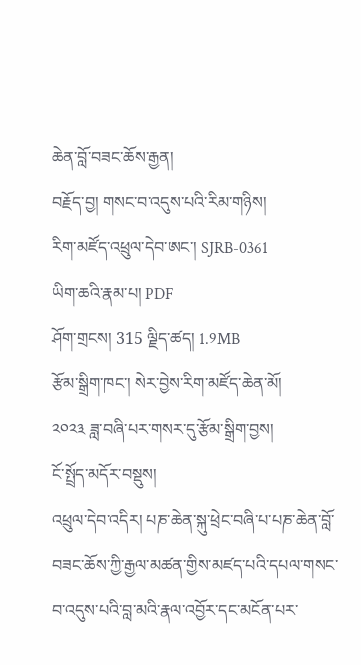ཆེན་བློ་བཟང་ཆོས་རྒྱན།
བརྗོད་བྱ། གསང་བ་འདུས་པའི་རིམ་གཉིས།
རིག་མཛོད་འཕྲུལ་དེབ་ཨང་། SJRB-0361
ཡིག་ཆའི་རྣམ་པ། PDF
ཤོག་གྲངས། 315 ལྗིད་ཚད། 1.9MB
རྩོམ་སྒྲིག་ཁང་། སེར་བྱེས་རིག་མཛོད་ཆེན་མོ།
༢༠༢༣ ཟླ་བཞི་པར་གསར་དུ་རྩོམ་སྒྲིག་བྱས།
ངོ་སྤྲོད་མདོར་བསྡུས།
འཕྲུལ་དེབ་འདིར། པཎ་ཆེན་སྐུ་ཕྲེང་བཞི་པ་པཎ་ཆེན་བློ་བཟང་ཆོས་ཀྱི་རྒྱལ་མཚན་གྱིས་མཛད་པའི་དཔལ་གསང་བ་འདུས་པའི་བླ་མའི་རྣལ་འབྱོར་དང་མངོན་པར་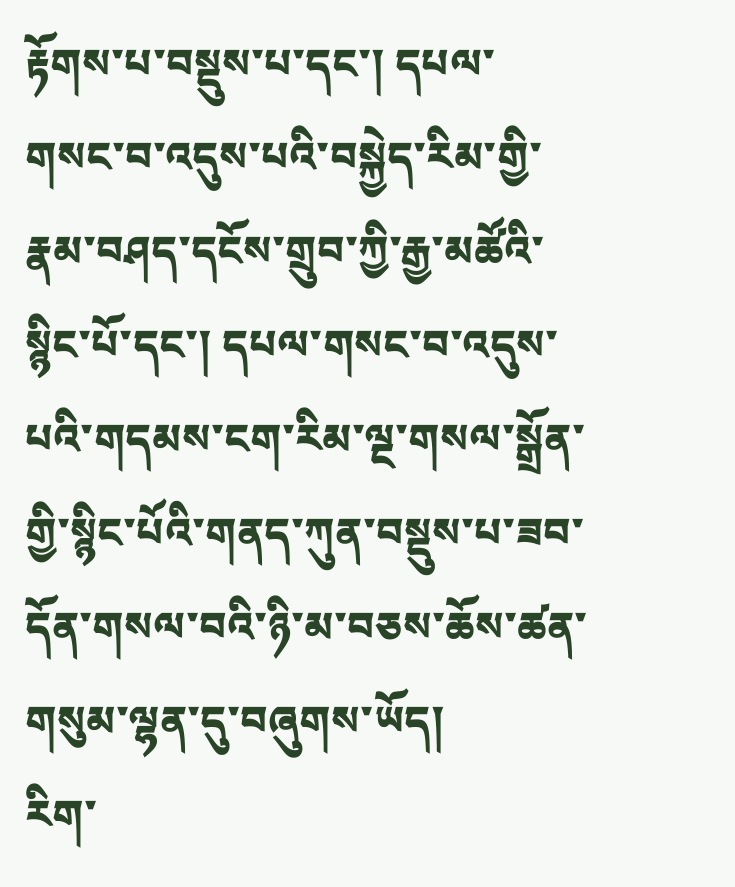རྟོགས་པ་བསྡུས་པ་དང་། དཔལ་གསང་བ་འདུས་པའི་བསྐྱེད་རིམ་གྱི་རྣམ་བཤད་དངོས་གྲུབ་ཀྱི་རྒྱ་མཚོའི་སྙིང་པོ་དང་། དཔལ་གསང་བ་འདུས་པའི་གདམས་ངག་རིམ་ལྔ་གསལ་སྒྲོན་གྱི་སྙིང་པོའི་གནད་ཀུན་བསྡུས་པ་ཟབ་དོན་གསལ་བའི་ཉི་མ་བཅས་ཆོས་ཚན་གསུམ་ལྷན་དུ་བཞུགས་ཡོད།
རིག་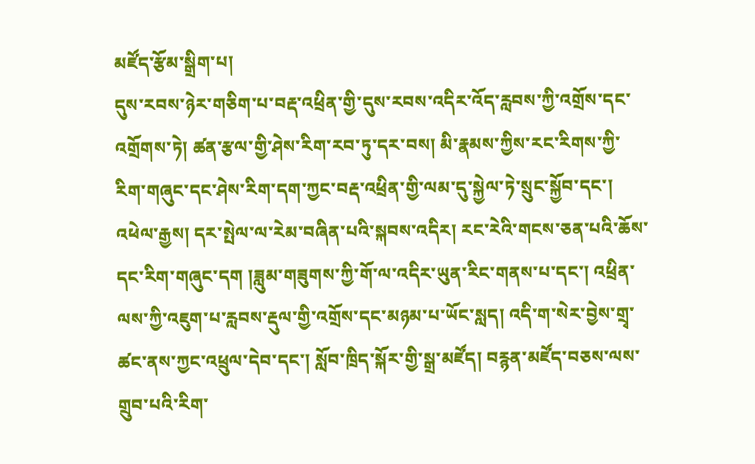མཛོད་རྩོམ་སྒྲིག་པ།
དུས་རབས་ཉེར་གཅིག་པ་བརྡ་འཕྲིན་གྱི་དུས་རབས་འདིར་འོད་རླབས་ཀྱི་འགྲོས་དང་འགྲོགས་ཏེ། ཚན་རྩལ་གྱི་ཤེས་རིག་རབ་ཏུ་དར་བས། མི་རྣམས་ཀྱིས་རང་རིགས་ཀྱི་རིག་གཞུང་དང་ཤེས་རིག་དག་ཀྱང་བརྡ་འཕྲིན་གྱི་ལམ་དུ་སྐྱེལ་ཏེ་སྲུང་སྐྱོབ་དང་། འཕེལ་རྒྱས། དར་སྤེལ་ལ་རེམ་བཞིན་པའི་སྐབས་འདིར། རང་རེའི་གངས་ཅན་པའི་ཆོས་དང་རིག་གཞུང་དག །ཟླུམ་གཟུགས་ཀྱི་གོ་ལ་འདིར་ཡུན་རིང་གནས་པ་དང་། འཕྲིན་ལས་ཀྱི་འཇུག་པ་རླབས་རྡུལ་གྱི་འགྲོས་དང་མཉམ་པ་ཡོང་སླད། འདི་ག་སེར་བྱེས་གྲྭ་ཚང་ནས་ཀྱང་འཕྲུལ་དེབ་དང་། སློབ་ཁྲིད་སྐོར་གྱི་སྒྲ་མཛོད། བརྙན་མཛོད་བཅས་ལས་གྲུབ་པའི་རིག་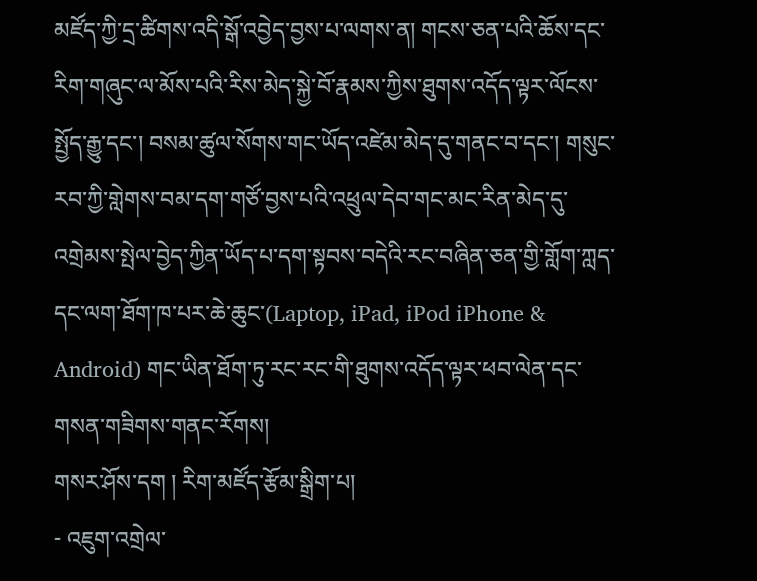མཛོད་ཀྱི་དྲ་ཚིགས་འདི་སྒོ་འབྱེད་བྱས་པ་ལགས་ན། གངས་ཅན་པའི་ཆོས་དང་རིག་གཞུང་ལ་མོས་པའི་རིས་མེད་སྐྱེ་བོ་རྣམས་ཀྱིས་ཐུགས་འདོད་ལྟར་ལོངས་སྤྱོད་རྒྱུ་དང་། བསམ་ཚུལ་སོགས་གང་ཡོད་འཛེམ་མེད་དུ་གནང་བ་དང་། གསུང་རབ་ཀྱི་གླེགས་བམ་དག་གཙོ་བྱས་པའི་འཕྲུལ་དེབ་གང་མང་རིན་མེད་དུ་འགྲེམས་སྤེལ་བྱེད་ཀྱིན་ཡོད་པ་དག་སྟབས་བདེའི་རང་བཞིན་ཅན་གྱི་གློག་ཀླད་དང་ལག་ཐོག་ཁ་པར་ཆེ་ཆུང་(Laptop, iPad, iPod iPhone & Android) གང་ཡིན་ཐོག་ཏུ་རང་རང་གི་ཐུགས་འདོད་ལྟར་ཕབ་ལེན་དང་གསན་གཟིགས་གནང་རོགས།
གསར་ཤོས་དག ། རིག་མཛོད་རྩོམ་སྒྲིག་པ།
- འཇུག་འགྲེལ་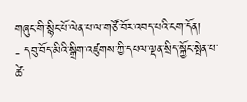གཞུང་གི་སྙིང་པོ་ལེན་པ་ལ་གཙོ་བོར་འབད་པའི་ངག་དོན།
- དབུ་བོད་མིའི་སྒྲིག་འཛུགས་ཀྱི་དཔལ་ལྡན་སྲིད་སྐྱོང་སྤེན་པ་ཚེ་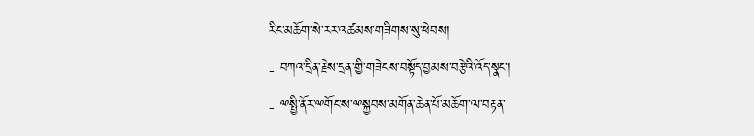རིང་མཆོག་སེ་རར་འཚམས་གཟིགས་སུ་ཕེབས།
- བཀའ་དྲིན་རྗེས་དྲན་གྱི་གཟེངས་བསྟོད་བྱམས་བརྩེའི་འོད་སྣང་།
- ྋསྤྱི་ནོར་ྋགོང་ས་ྋསྐྱབས་མགོན་ཆེན་པོ་མཆོག་ལ་བརྟན་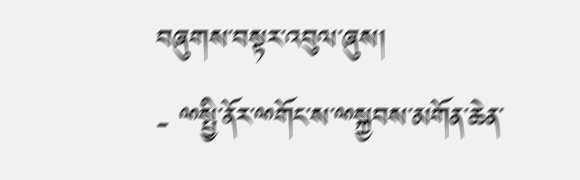བཞུགས་བསྟར་འབུལ་ཞུས།
- ྋསྤྱི་ནོར་ྋགོང་ས་ྋསྐྱབས་མགོན་ཆེན་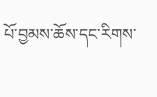པོ་བྱམས་ཆོས་དང་རིགས་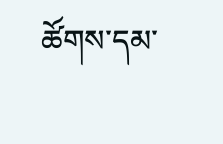ཚོགས་དམ་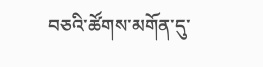བཅའི་ཚོགས་མགོན་དུ་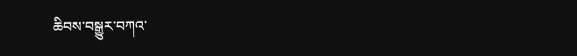ཆིབས་བསྒྱུར་བཀའ་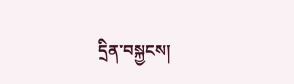དྲིན་བསྐྱངས།